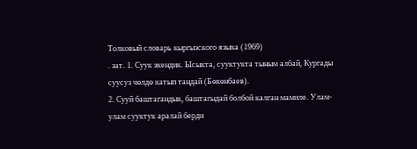Толковый словарь кыргызского языка (1969)
. зат. 1. Суук экендик. Ысыкта, сууктукта тыным албай, Кургады суусуз чөлдө катып таңдай (Бөкөнбаев).
2. Сууй баштагандык, баштагыдай болбой калган мамиле. Улам-улам сууктук аралай берди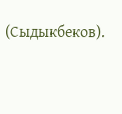(Сыдыкбеков).